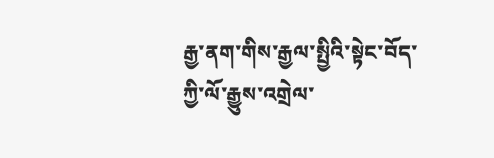རྒྱ་ནག་གིས་རྒྱལ་སྤྱིའི་སྟེང་བོད་ཀྱི་ལོ་རྒྱུས་འགྲེལ་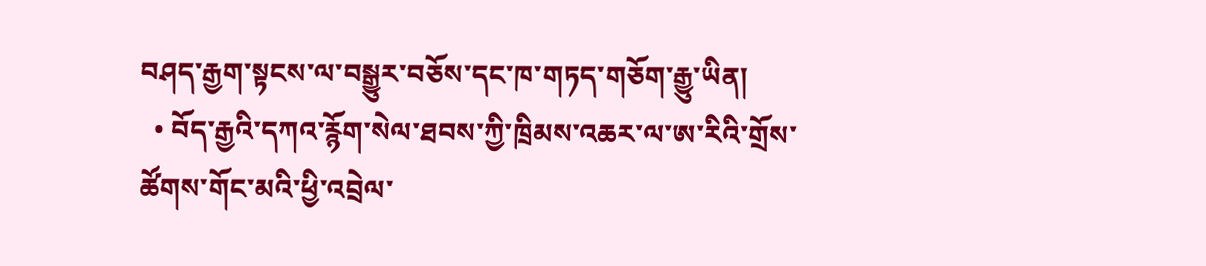བཤད་རྒྱག་སྟངས་ལ་བསྒྱུར་བཅོས་དང་ཁ་གཏད་གཅོག་རྒྱུ་ཡིན།
  • བོད་རྒྱའི་དཀའ་རྙོག་སེལ་ཐབས་ཀྱི་ཁྲིམས་འཆར་ལ་ཨ་རིའི་གྲོས་ཚོགས་གོང་མའི་ཕྱི་འབྲེལ་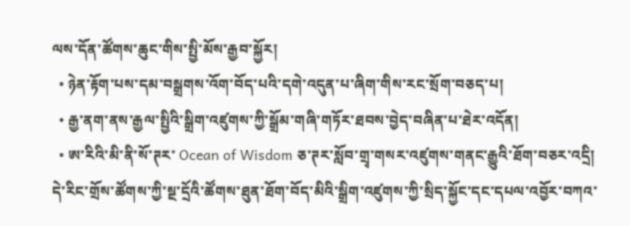ལས་དོན་ཚོགས་ཆུང་གིས་སྤྱི་མོས་རྒྱབ་སྐྱོར།
  • ཉེན་རྟོག་པས་དམ་བསྒྲགས་འོག་བོད་པའི་དགེ་འདུན་པ་ཞིག་གིས་རང་སྲོག་བཅད་པ།
  • རྒྱ་ནག་ནས་རྒྱལ་སྤྱིའི་སྒྲིག་འཛུགས་ཀྱི་སྒྲོམ་གཞི་གཏོར་ཐབས་བྱེད་བཞིན་པ་ཐེར་འདོན།
  • ཨ་རིའི་མི་ནི་སོ་ཊར་ Ocean of Wisdom ཅ་ཊར་སློབ་གྲྭ་གསར་འཛུགས་གནང་རྒྱུའི་ཐོག་བཅར་འདྲི།
དེ་རིང་གྲོས་ཚོགས་ཀྱི་སྔ་དྲོའི་ཚོགས་ཐུན་ཐོག་བོད་མིའི་སྒྲིག་འཛུགས་ཀྱི་སྲིད་སྐྱོང་དང་དཔལ་འབྱོར་བཀའ་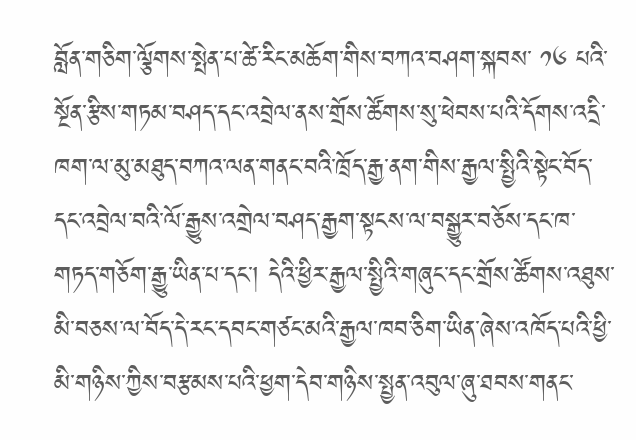བློན་གཅིག་ལྕོགས་སྤེན་པ་ཚེ་རིང་མཆོག་གིས་བཀའ་བཤག་སྐབས་ ༡༦ པའི་སྔོན་རྩིས་གཏམ་བཤད་དང་འབྲེལ་ནས་གྲོས་ཚོགས་སུ་ཕེབས་པའི་དོགས་འདྲི་ཁག་ལ་མུ་མཐུད་བཀའ་ལན་གནང་བའི་ཁྲོད་རྒྱ་ནག་གིས་རྒྱལ་སྤྱིའི་སྟེང་བོད་དང་འབྲེལ་བའི་ལོ་རྒྱུས་འགྲེལ་བཤད་རྒྱག་སྟངས་ལ་བསྒྱུར་བཅོས་དང་ཁ་གཏད་གཅོག་རྒྱུ་ཡིན་པ་དང་། དེའི་ཕྱིར་རྒྱལ་སྤྱིའི་གཞུང་དང་གྲོས་ཚོགས་འཐུས་མི་བཅས་ལ་བོད་དེ་རང་དབང་གཙང་མའི་རྒྱལ་ཁབ་ཅིག་ཡིན་ཞེས་འཁོད་པའི་ཕྱི་མི་གཉིས་ཀྱིས་བརྩམས་པའི་ཕྱག་དེབ་གཉིས་སྤྱན་འབུལ་ཞུ་ཐབས་གནང་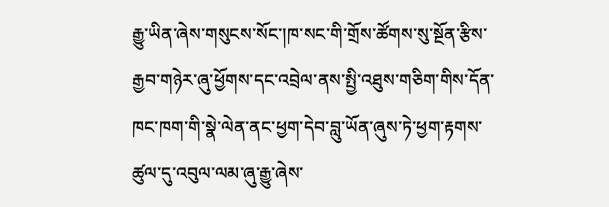རྒྱུ་ཡིན་ཞེས་གསུངས་སོང་།ཁ་སང་གི་གྲོས་ཚོགས་སུ་སྔོན་རྩིས་རྒྱབ་གཉེར་ཞུ་ཕྱོགས་དང་འབྲེལ་ནས་སྤྱི་འཐུས་གཅིག་གིས་དོན་ཁང་ཁག་གི་སྣེ་ལེན་ནང་ཕྱག་དེབ་བླུ་ཡོན་ཞུས་ཏེ་ཕྱག་རྟགས་ཚུལ་དུ་འབུལ་ལམ་ཞུ་རྒྱུ་ཞེས་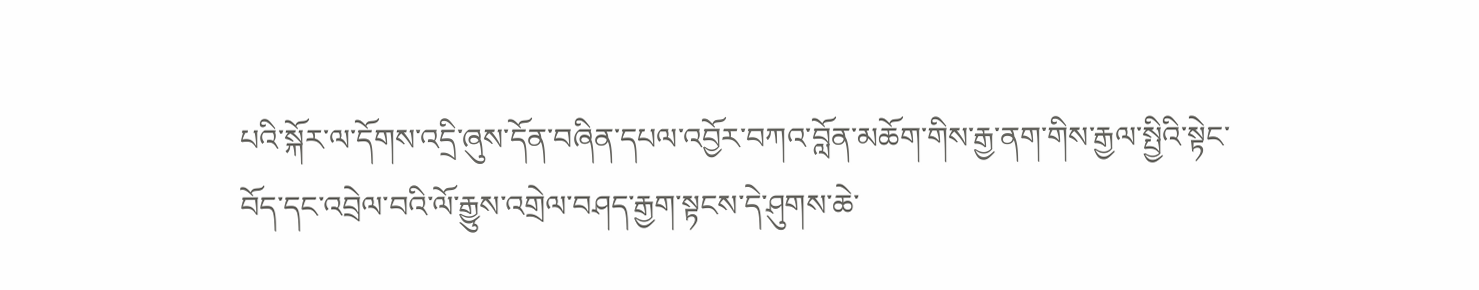པའི་སྐོར་ལ་དོགས་འདྲི་ཞུས་དོན་བཞིན་དཔལ་འབྱོར་བཀའ་བློན་མཆོག་གིས་རྒྱ་ནག་གིས་རྒྱལ་སྤྱིའི་སྟེང་བོད་དང་འབྲེལ་བའི་ལོ་རྒྱུས་འགྲེལ་བཤད་རྒྱག་སྟངས་དེ་ཤུགས་ཆེ་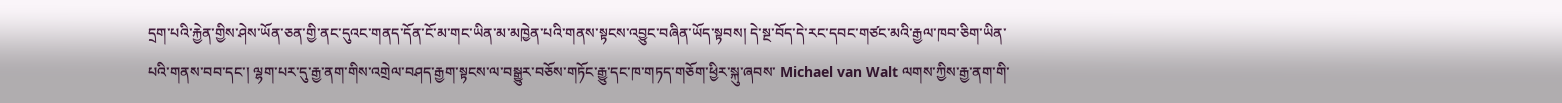དྲག་པའི་རྐྱེན་གྱིས་ཤེས་ཡོན་ཅན་གྱི་ནང་དུའང་གནད་དོན་ངོ་མ་གང་ཡིན་མ་མཁྱེན་པའི་གནས་སྟངས་འབྱུང་བཞིན་ཡོད་སྟབས། དེ་སྔ་བོད་དེ་རང་དབང་གཙང་མའི་རྒྱལ་ཁབ་ཅིག་ཡིན་པའི་གནས་བབ་དང་། ལྷག་པར་དུ་རྒྱ་ནག་གིས་འགྲེལ་བཤད་རྒྱག་སྟངས་ལ་བསྒྱུར་བཅོས་གཏོང་རྒྱུ་དང་ཁ་གཏད་གཅོག་ཕྱིར་སྐུ་ཞབས་ Michael van Walt ལགས་ཀྱིས་རྒྱ་ནག་གི་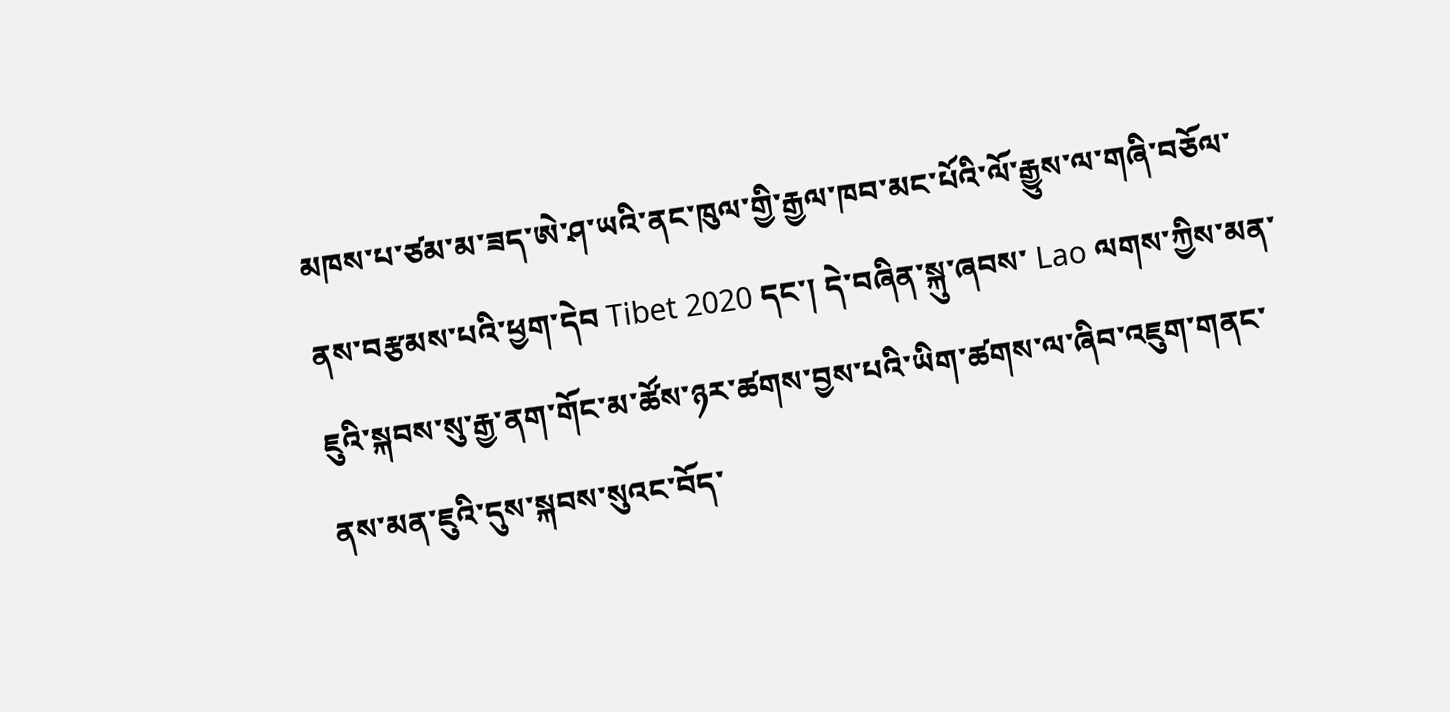མཁས་པ་ཙམ་མ་ཟད་ཨེ་ཤ་ཡའི་ནང་ཁུལ་གྱི་རྒྱལ་ཁབ་མང་པོའི་ལོ་རྒྱུས་ལ་གཞི་བཅོལ་ནས་བརྩམས་པའི་ཕྱག་དེབ Tibet 2020 དང་། དེ་བཞིན་སྐུ་ཞབས་ Lao ལགས་ཀྱིས་མན་ཇུའི་སྐབས་སུ་རྒྱ་ནག་གོང་མ་ཚོས་ཉར་ཚགས་བྱས་པའི་ཡིག་ཚགས་ལ་ཞིབ་འཇུག་གནང་ནས་མན་ཇུའི་དུས་སྐབས་སུའང་བོད་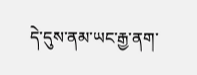དེ་དུས་ནམ་ཡང་རྒྱ་ནག་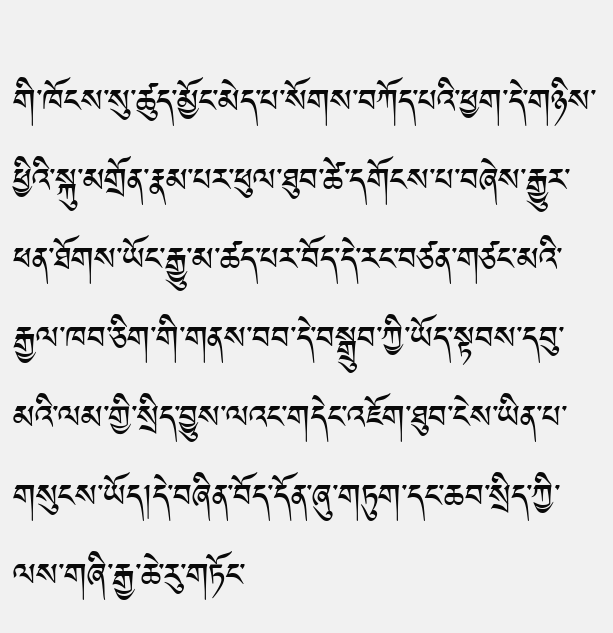གི་ཁོངས་སུ་ཚུད་མྱོང་མེད་པ་སོགས་བཀོད་པའི་ཕྱག་དེ་གཉིས་ཕྱིའི་སྐུ་མགྲོན་རྣམ་པར་ཕུལ་ཐུབ་ཚེ་དགོངས་པ་བཞེས་རྒྱུར་ཕན་ཐོགས་ཡོང་རྒྱུ་མ་ཚད་པར་བོད་དེ་རང་བཙན་གཙང་མའི་རྒྱལ་ཁབ་ཅིག་གི་གནས་བབ་དེ་བསྒྲུབ་ཀྱི་ཡོད་སྟབས་དབུ་མའི་ལམ་གྱི་སྲིད་བྱུས་ལའང་གདེང་འཇོག་ཐུབ་ངེས་ཡིན་པ་གསུངས་ཡོད།དེ་བཞིན་བོད་དོན་ཞུ་གཏུག་དང་ཆབ་སྲིད་ཀྱི་ལས་གཞི་རྒྱ་ཆེ་རུ་གཏོང་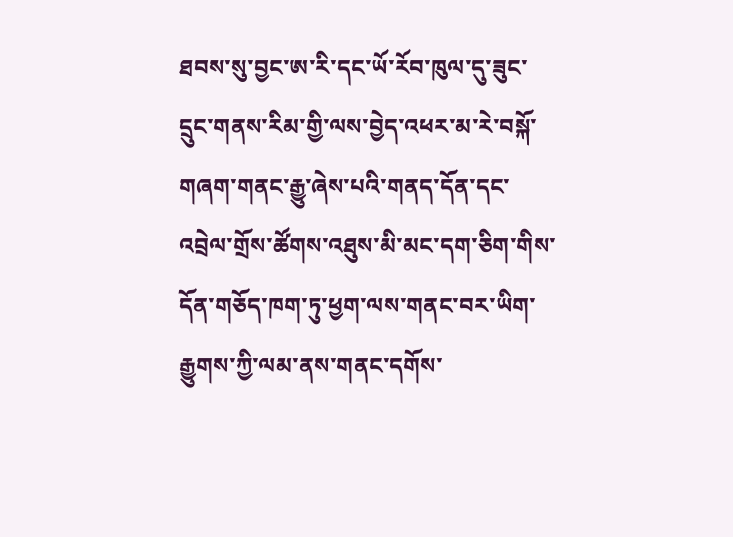ཐབས་སུ་བྱང་ཨ་རི་དང་ཡོ་རོབ་ཁུལ་དུ་ཟུང་དྲུང་གནས་རིམ་གྱི་ལས་བྱེད་འཕར་མ་རེ་བསྐོ་གཞག་གནང་རྒྱུ་ཞེས་པའི་གནད་དོན་དང་འབྲེལ་གྲོས་ཚོགས་འཐུས་མི་མང་དག་ཅིག་གིས་དོན་གཅོད་ཁག་ཏུ་ཕྱག་ལས་གནང་བར་ཡིག་རྒྱུགས་ཀྱི་ལམ་ནས་གནང་དགོས་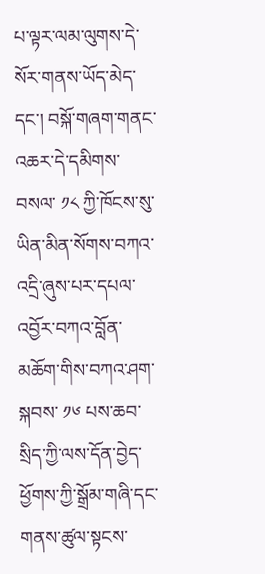པ་ལྟར་ལམ་ལུགས་དེ་སོར་གནས་ཡོད་མེད་དང་། བསྐོ་གཞག་གནང་འཆར་དེ་དམིགས་བསལ་ ༡༨ ཀྱི་ཁོངས་སུ་ཡིན་མིན་སོགས་བཀའ་འདྲི་ཞུས་པར་དཔལ་འབྱོར་བཀའ་བློན་མཆོག་གིས་བཀའ་ཤག་སྐབས་ ༡༦ པས་ཆབ་སྲིད་ཀྱི་ལས་དོན་བྱེད་ཕྱོགས་ཀྱི་སྒྲོམ་གཞི་དང་གནས་ཚུལ་སྟངས་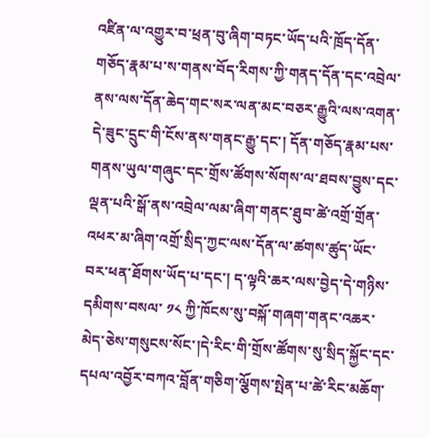འཛིན་ལ་འགྱུར་བ་ཕྲན་བུ་ཞིག་བཏང་ཡོད་པའི་ཁྲོད་དོན་གཅོད་རྣམ་པ་ས་གནས་བོད་རིགས་ཀྱི་གནད་དོན་དང་འབྲེལ་ནས་ལས་དོན་ཆེད་གང་སར་ལན་མང་བཅར་རྒྱུའི་ལས་འགན་དེ་ཟུང་དྲུང་གི་ངོས་ནས་གནང་རྒྱུ་དང་། དོན་གཅོད་རྣམ་པས་གནས་ཡུལ་གཞུང་དང་གྲོས་ཚོགས་སོགས་ལ་ཐབས་བྱུས་དང་ལྡན་པའི་སྒོ་ནས་འབྲེལ་ལམ་ཞིག་གནང་ཐུབ་ཚེ་འགྲོ་གྲོན་འཕར་མ་ཞིག་འགྲོ་སྲིད་ཀྱང་ལས་དོན་ལ་ཚགས་ཚུད་ཡོང་བར་ཕན་ཐོགས་ཡོད་པ་དང་། ད་ལྟའི་ཆར་ལས་བྱེད་དེ་གཉིས་དམིགས་བསལ་ ༡༨ ཀྱི་ཁོངས་སུ་བསྐོ་གཞག་གནང་འཆར་མེད་ཅེས་གསུངས་སོང་།དེ་རིང་གི་གྲོས་ཚོགས་སུ་སྲིད་སྐྱོང་དང་དཔལ་འབྱོར་བཀའ་བློན་གཅིག་ལྕོགས་སྤེན་པ་ཚེ་རིང་མཆོག་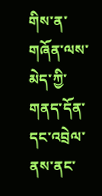གིས་ན་གཞོན་ལས་མེད་ཀྱི་གནད་དོན་དང་འབྲེལ་ནས་ནང་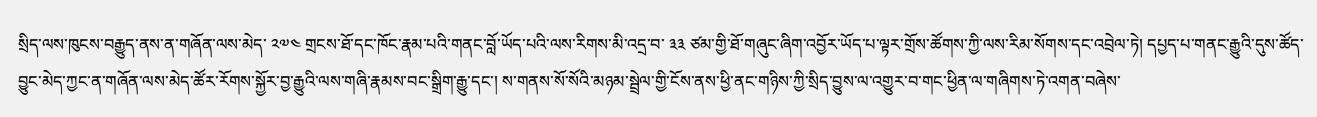སྲིད་ལས་ཁུངས་བརྒྱུད་ནས་ན་གཞོན་ལས་མེད་ ༢༧༤ གྲངས་ཐོ་དང་ཁོང་རྣམ་པའི་གནང་བློ་ཡོད་པའི་ལས་རིགས་མི་འདྲ་བ་ ༣༣ ཙམ་གྱི་ཐོ་གཞུང་ཞིག་འབྱོར་ཡོད་པ་ལྟར་གྲོས་ཚོགས་ཀྱི་ལས་རིམ་སོགས་དང་འབྲེལ་ཏེ། དཔྱད་པ་གནང་རྒྱུའི་དུས་ཚོད་བྱུང་མེད་ཀྱང་ན་གཞོན་ལས་མེད་ཚོར་རོགས་སྐྱོར་བྱ་རྒྱུའི་ལས་གཞི་རྣམས་བང་སྒྲིག་རྒྱུ་དང་། ས་གནས་སོ་སོའི་མཉམ་སྦྲེལ་གྱི་ངོས་ནས་ཕྱི་ནང་གཉིས་ཀྱི་སྲིད་བྱུས་ལ་འགྱུར་བ་གང་ཕྱིན་ལ་གཞིགས་ཏེ་འགན་བཞེས་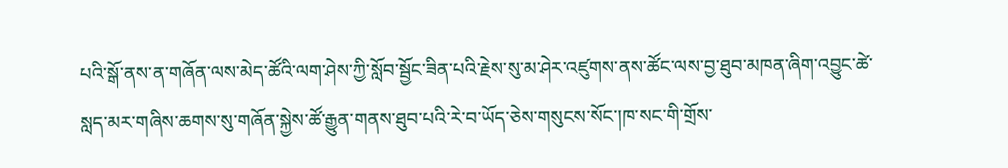པའི་སྒོ་ནས་ན་གཞོན་ལས་མེད་ཚོའི་ལག་ཤེས་ཀྱི་སློབ་སྦྱོང་ཟིན་པའི་རྗེས་སུ་མ་ཤེར་འཛུགས་ནས་ཚོང་ལས་བྱ་ཐུབ་མཁན་ཞིག་འབྱུང་ཚེ་སླད་མར་གཞིས་ཆགས་སུ་གཞོན་སྐྱེས་ཚོ་རྒྱུན་གནས་ཐུབ་པའི་རེ་བ་ཡོད་ཅེས་གསུངས་སོང་།ཁ་སང་གི་གྲོས་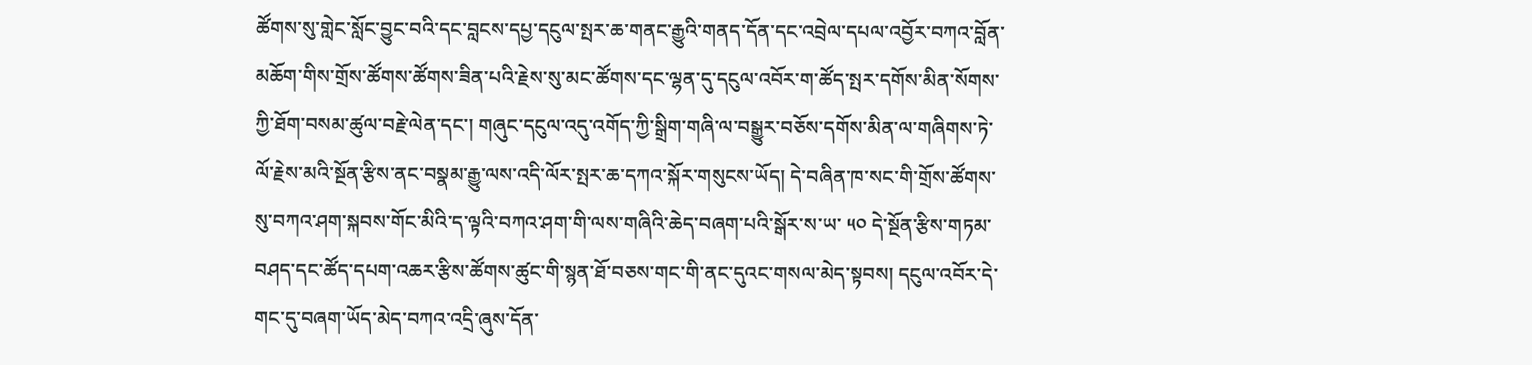ཚོགས་སུ་གླེང་སློང་བྱུང་བའི་དང་བླངས་དཔྱ་དངུལ་སྤར་ཆ་གནང་རྒྱུའི་གནད་དོན་དང་འབྲེལ་དཔལ་འབྱོར་བཀའ་བློན་མཆོག་གིས་གྲོས་ཚོགས་ཚོགས་ཟིན་པའི་རྗེས་སུ་མང་ཚོགས་དང་ལྷན་དུ་དངུལ་འབོར་ག་ཚོད་སྤར་དགོས་མིན་སོགས་ཀྱི་ཐོག་བསམ་ཚུལ་བརྗེ་ལེན་དང་། གཞུང་དངུལ་འདུ་འགོད་ཀྱི་སྒྲིག་གཞི་ལ་བསྒྱུར་བཅོས་དགོས་མིན་ལ་གཞིགས་ཏེ་ལོ་རྗེས་མའི་སྔོན་རྩིས་ནང་བསྣམ་རྒྱུ་ལས་འདི་ལོར་སྤར་ཆ་དཀའ་སྐོར་གསུངས་ཡོད། དེ་བཞིན་ཁ་སང་གི་གྲོས་ཚོགས་སུ་བཀའ་ཤག་སྐབས་གོང་མིའི་ད་ལྟའི་བཀའ་ཤག་གི་ལས་གཞིའི་ཆེད་བཞག་པའི་སྒོར་ས་ཡ་ ༥༠ དེ་སྔོན་རྩིས་གཏམ་བཤད་དང་ཚོད་དཔག་འཆར་རྩིས་ཚོགས་ཚུང་གི་སྙན་ཐོ་བཅས་གང་གི་ནང་དུའང་གསལ་མེད་སྟབས། དངུལ་འབོར་དེ་གང་དུ་བཞག་ཡོད་མེད་བཀའ་འདྲི་ཞུས་དོན་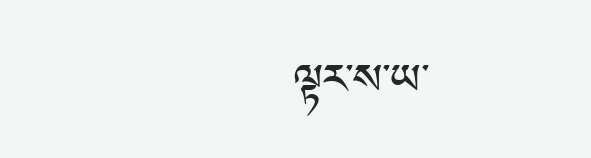ལྟར་ས་ཡ་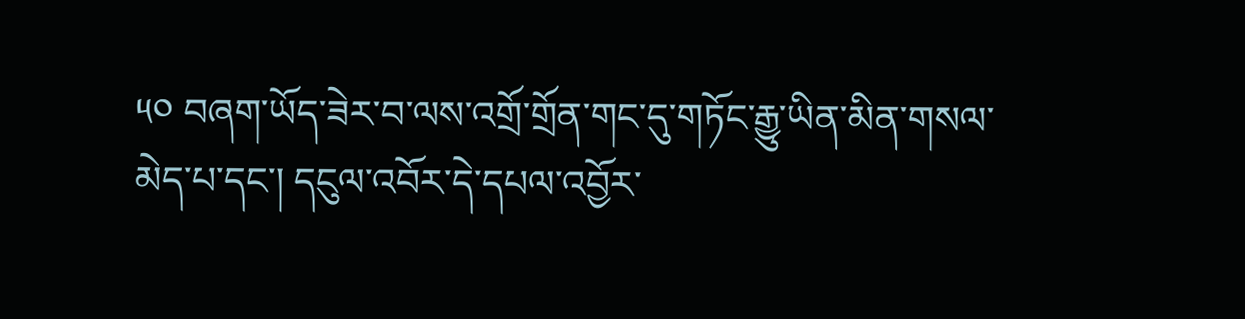༥༠ བཞག་ཡོད་ཟེར་བ་ལས་འགྲོ་གྲོན་གང་དུ་གཏོང་རྒྱུ་ཡིན་མིན་གསལ་མེད་པ་དང་། དངུལ་འབོར་དེ་དཔལ་འབྱོར་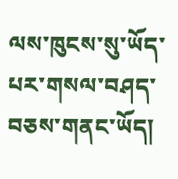ལས་ཁུངས་སུ་ཡོད་པར་གསལ་བཤད་བཅས་གནང་ཡོད།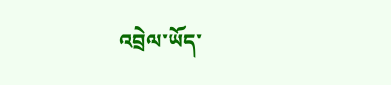འབྲེལ་ཡོད་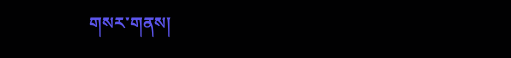གསར་གནས།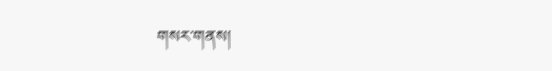གསར་གནས།